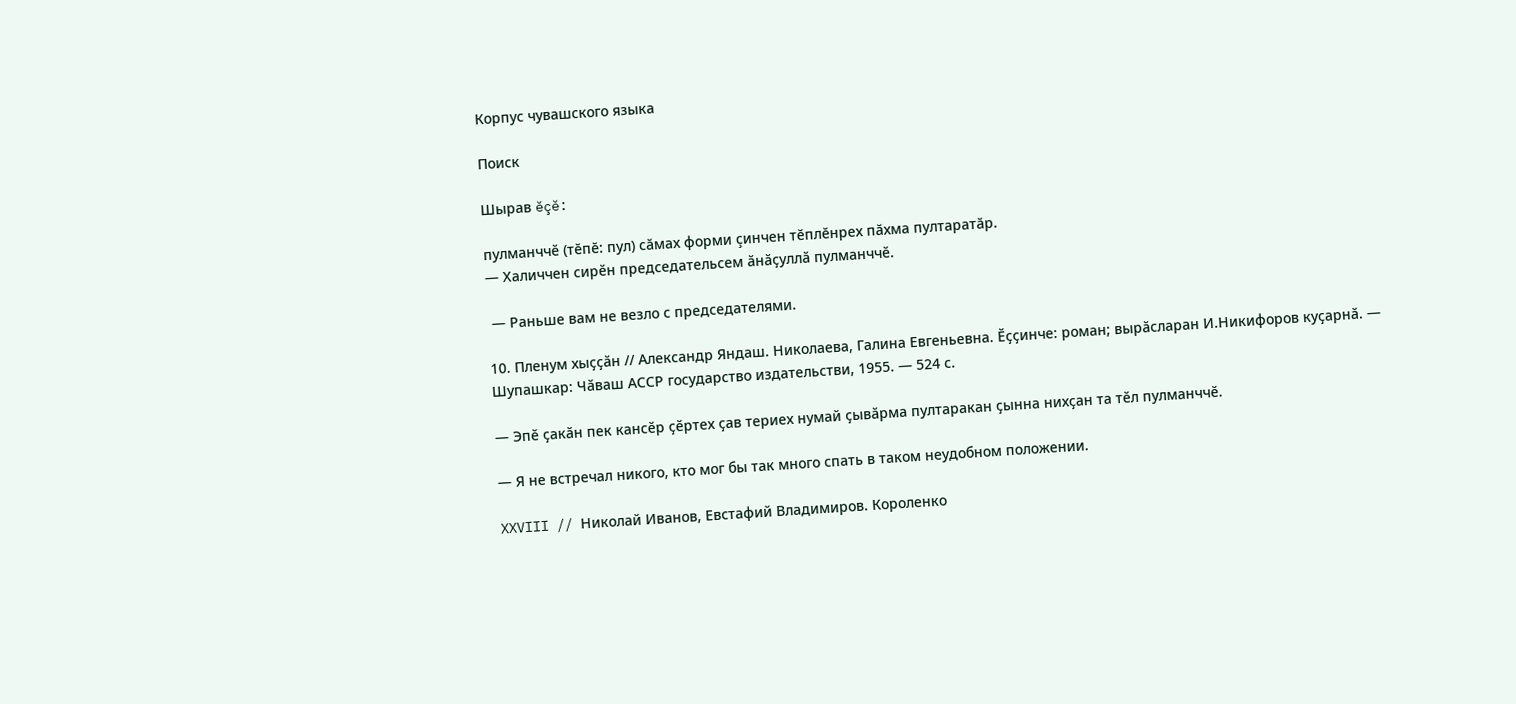Корпус чувашского языка

Поиск

Шырав ĕçĕ:

пулманччӗ (тĕпĕ: пул) сăмах форми çинчен тĕплĕнрех пăхма пултаратăр.
— Халиччен сирӗн председательсем ӑнӑҫуллӑ пулманччӗ.

 — Раньше вам не везло с председателями.

10. Пленум хыҫҫӑн // Александр Яндаш. Николаева, Галина Евгеньевна. Ӗҫҫинче: роман; вырӑсларан И.Никифоров куҫарнӑ. — Шупашкар: Чӑваш АССР государство издательстви, 1955. — 524 с.

— Эпӗ ҫакӑн пек кансӗр ҫӗртех ҫав териех нумай ҫывӑрма пултаракан ҫынна нихҫан та тӗл пулманччӗ.

— Я не встречал никого, кто мог бы так много спать в таком неудобном положении.

XXVIII // Николай Иванов, Евстафий Владимиров. Короленко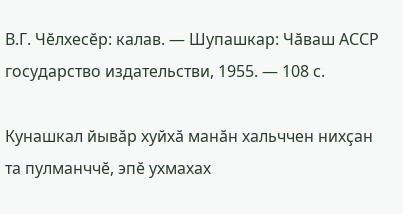В.Г. Чӗлхесӗр: калав. — Шупашкар: Чӑваш АССР государство издательстви, 1955. — 108 с.

Кунашкал йывӑр хуйхӑ манӑн хальччен нихҫан та пулманччӗ, эпӗ ухмахах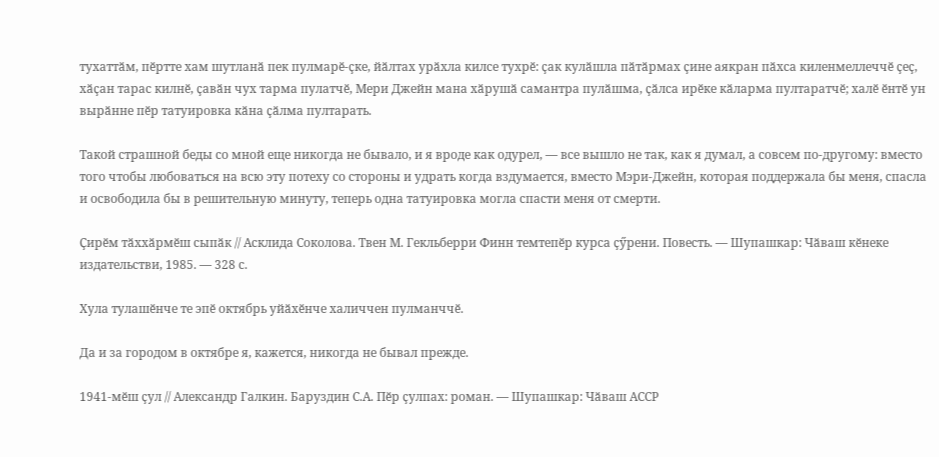тухаттӑм, пӗртте хам шутланӑ пек пулмарӗ-ҫке, йӑлтах урӑхла килсе тухрӗ: ҫак кулӑшла пӑтӑрмах ҫине аякран пӑхса киленмеллеччӗ ҫеҫ, хӑҫан тарас килнӗ, ҫавӑн чух тарма пулатчӗ, Мери Джейн мана хӑрушӑ самантра пулӑшма, ҫӑлса ирӗке кӑларма пултаратчӗ; халӗ ӗнтӗ ун вырӑнне пӗр татуировка кӑна ҫӑлма пултарать.

Такой страшной беды со мной еще никогда не бывало, и я вроде как одурел, — все вышло не так, как я думал, а совсем по-другому: вместо того чтобы любоваться на всю эту потеху со стороны и удрать когда вздумается, вместо Мэри-Джейн, которая поддержала бы меня, спасла и освободила бы в решительную минуту, теперь одна татуировка могла спасти меня от смерти.

Ҫирӗм тӑххӑрмӗш сыпӑк // Асклида Соколова. Твен М. Гекльберри Финн темтепӗр курса ҫӳрени. Повесть. — Шупашкар: Чӑваш кӗнеке издательстви, 1985. — 328 с.

Хула тулашӗнче те эпӗ октябрь уйӑхӗнче халиччен пулманччӗ.

Да и за городом в октябре я, кажется, никогда не бывал прежде.

1941-мӗш ҫул // Александр Галкин. Баруздин С.А. Пӗр ҫулпах: роман. — Шупашкар: Чӑваш АССР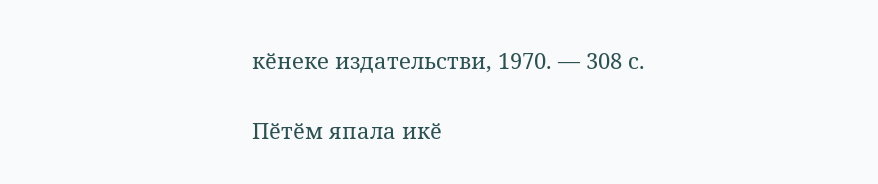кӗнеке издательстви, 1970. — 308 с.

Пӗтӗм япала икӗ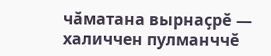чӑматана вырнаҫрӗ — халиччен пулманччӗ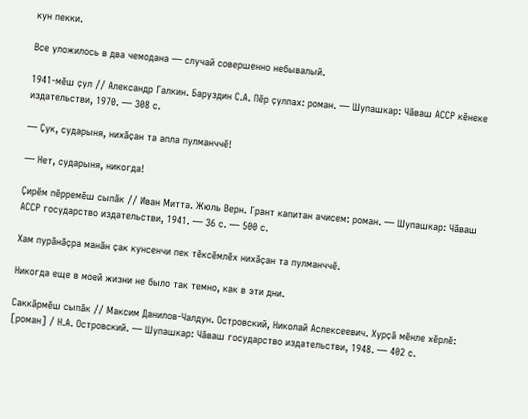кун пекки.

Все уложилось в два чемодана — случай совершенно небывалый.

1941-мӗш ҫул // Александр Галкин. Баруздин С.А. Пӗр ҫулпах: роман. — Шупашкар: Чӑваш АССР кӗнеке издательстви, 1970. — 308 с.

— Ҫук, сударыня, нихӑҫан та апла пулманччӗ!

— Нет, сударыня, никогда!

Ҫирӗм пӗрремӗш сыпӑк // Иван Митта. Жюль Верн. Грант капитан ачисем: роман. — Шупашкар: Чӑваш АССР государство издательстви, 1941. — 36 с. — 500 с.

Хам пурӑнӑҫра манӑн ҫак кунсенчи пек тӗксӗмлӗх нихӑҫан та пулманччӗ.

Никогда еще в моей жизни не было так темно, как в эти дни.

Саккӑрмӗш сыпӑк // Максим Данилов-Чалдун. Островский, Николай Аслексеевич. Хурҫӑ мӗнле хӗрлӗ: [роман] / Н.А. Островский. — Шупашкар: Чӑваш государство издательстви, 1948. — 402 с.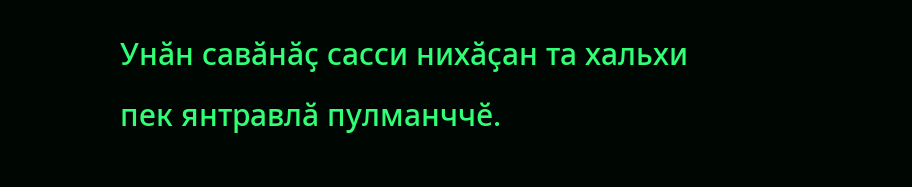Унӑн савӑнӑҫ сасси нихӑҫан та хальхи пек янтравлӑ пулманччӗ.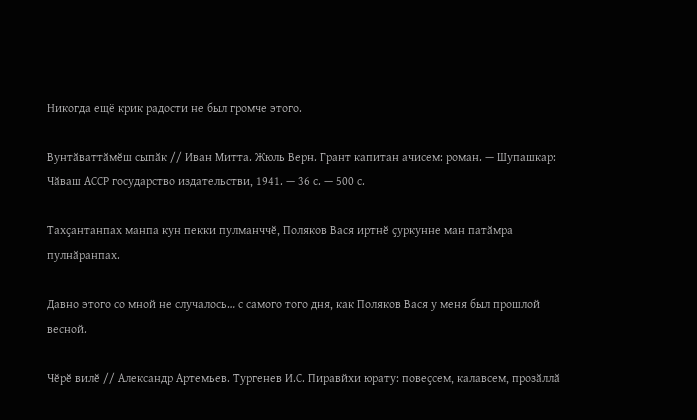Никогда ещё крик радости не был громче этого.

Вунтӑваттӑмӗш сыпӑк // Иван Митта. Жюль Верн. Грант капитан ачисем: роман. — Шупашкар: Чӑваш АССР государство издательстви, 1941. — 36 с. — 500 с.

Тахҫантанпах манпа кун пекки пулманччӗ, Поляков Вася иртнӗ ҫуркунне ман патӑмра пулнӑранпах.

Давно этого со мной не случалось… с самого того дня, как Поляков Вася у меня был прошлой весной.

Чӗрӗ вилӗ // Александр Артемьев. Тургенев И.С. Пиравйхи юрату: повеҫсем, калавсем, прозӑллӑ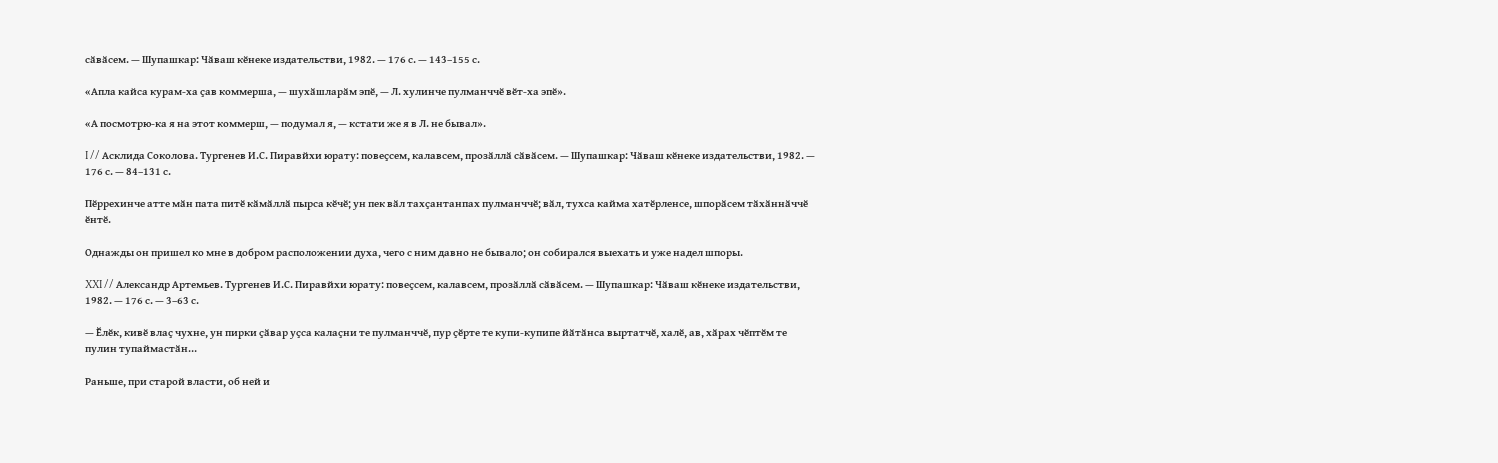сӑвӑсем. — Шупашкар: Чӑваш кӗнеке издательстви, 1982. — 176 с. — 143–155 с.

«Апла кайса курам-ха ҫав коммерша, — шухӑшларӑм эпӗ, — Л. хулинче пулманччӗ вӗт-ха эпӗ».

«А посмотрю-ка я на этот коммерш, — подумал я, — кстати же я в Л. не бывал».

I // Асклида Соколова. Тургенев И.С. Пиравйхи юрату: повеҫсем, калавсем, прозӑллӑ сӑвӑсем. — Шупашкар: Чӑваш кӗнеке издательстви, 1982. — 176 с. — 84–131 с.

Пӗррехинче атте мӑн пата питӗ кӑмӑллӑ пырса кӗчӗ; ун пек вӑл тахҫантанпах пулманччӗ; вӑл, тухса кайма хатӗрленсе, шпорӑсем тӑхӑннӑччӗ ӗнтӗ.

Однажды он пришел ко мне в добром расположении духа, чего с ним давно не бывало; он собирался выехать и уже надел шпоры.

XXI // Александр Артемьев. Тургенев И.С. Пиравйхи юрату: повеҫсем, калавсем, прозӑллӑ сӑвӑсем. — Шупашкар: Чӑваш кӗнеке издательстви, 1982. — 176 с. — 3–63 с.

— Ӗлӗк, кивӗ влаҫ чухне, ун пирки ҫӑвар уҫса калаҫни те пулманччӗ, пур ҫӗрте те купи-купипе йӑтӑнса выртатчӗ, халӗ, ав, хӑрах чӗптӗм те пулин тупаймастӑн…

Раньше, при старой власти, об ней и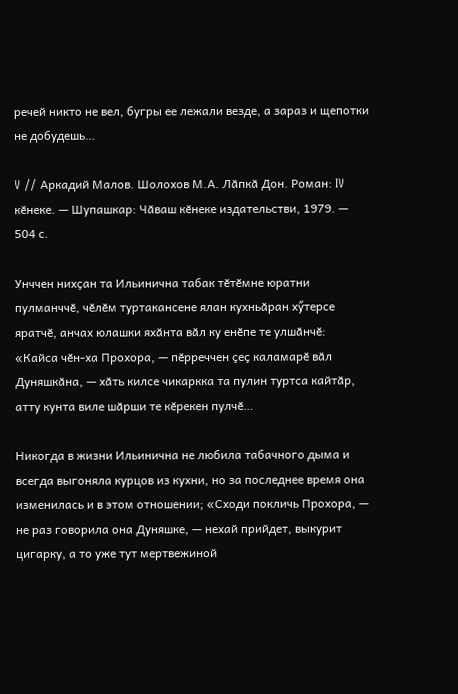речей никто не вел, бугры ее лежали везде, а зараз и щепотки не добудешь…

V // Аркадий Малов. Шолохов М.А. Лӑпкӑ Дон. Роман: IV кӗнеке. — Шупашкар: Чӑваш кӗнеке издательстви, 1979. — 504 с.

Унччен нихҫан та Ильинична табак тӗтӗмне юратни пулманччӗ, чӗлӗм туртакансене ялан кухньӑран хӳтерсе яратчӗ, анчах юлашки яхӑнта вӑл ку енӗпе те улшӑнчӗ: «Кайса чӗн-ха Прохора, — пӗрреччен ҫеҫ каламарӗ вӑл Дуняшкӑна, — хӑть килсе чикаркка та пулин туртса кайтӑр, атту кунта виле шӑрши те кӗрекен пулчӗ…

Никогда в жизни Ильинична не любила табачного дыма и всегда выгоняла курцов из кухни, но за последнее время она изменилась и в этом отношении; «Сходи покличь Прохора, — не раз говорила она Дуняшке, — нехай прийдет, выкурит цигарку, а то уже тут мертвежиной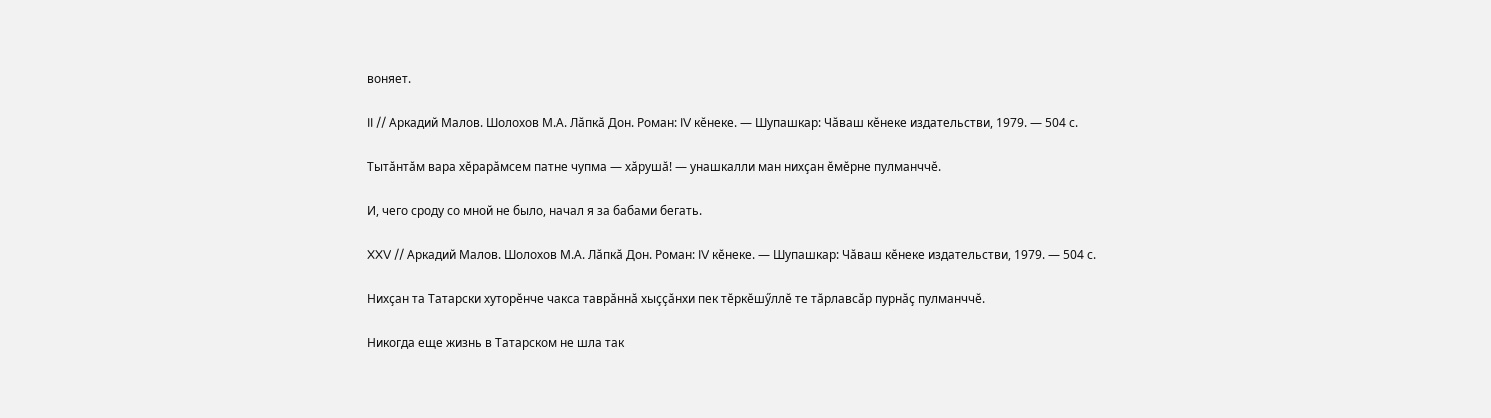воняет.

II // Аркадий Малов. Шолохов М.А. Лӑпкӑ Дон. Роман: IV кӗнеке. — Шупашкар: Чӑваш кӗнеке издательстви, 1979. — 504 с.

Тытӑнтӑм вара хӗрарӑмсем патне чупма — хӑрушӑ! — унашкалли ман нихҫан ӗмӗрне пулманччӗ.

И, чего сроду со мной не было, начал я за бабами бегать.

XXV // Аркадий Малов. Шолохов М.А. Лӑпкӑ Дон. Роман: IV кӗнеке. — Шупашкар: Чӑваш кӗнеке издательстви, 1979. — 504 с.

Нихҫан та Татарски хуторӗнче чакса таврӑннӑ хыҫҫӑнхи пек тӗркӗшӳллӗ те тӑрлавсӑр пурнӑҫ пулманччӗ.

Никогда еще жизнь в Татарском не шла так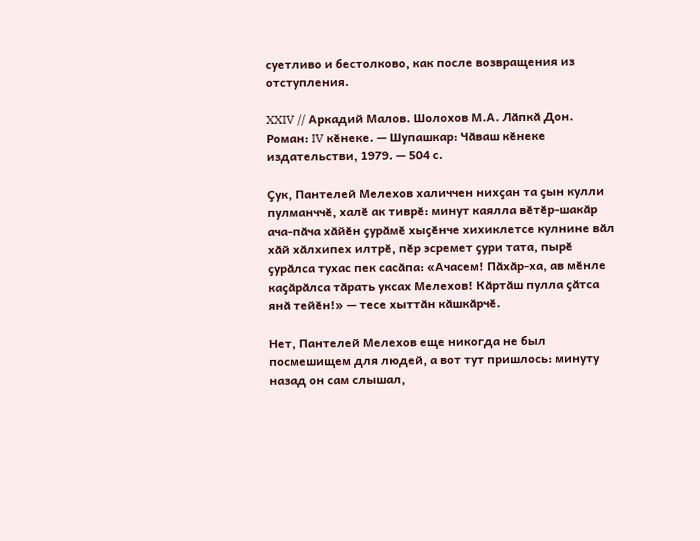суетливо и бестолково, как после возвращения из отступления.

XXIV // Аркадий Малов. Шолохов М.А. Лӑпкӑ Дон. Роман: IV кӗнеке. — Шупашкар: Чӑваш кӗнеке издательстви, 1979. — 504 с.

Ҫук, Пантелей Мелехов халиччен нихҫан та ҫын кулли пулманччӗ, халӗ ак тиврӗ: минут каялла вӗтӗр-шакӑр ача-пӑча хӑйӗн ҫурӑмӗ хыҫӗнче хихиклетсе кулнине вӑл хӑй хӑлхипех илтрӗ, пӗр эсремет ҫури тата, пырӗ ҫурӑлса тухас пек сасӑпа: «Ачасем! Пӑхӑр-ха, ав мӗнле каҫӑрӑлса тӑрать уксах Мелехов! Кӑртӑш пулла ҫӑтса янӑ тейӗн!» — тесе хыттӑн кӑшкӑрчӗ.

Нет, Пантелей Мелехов еще никогда не был посмешищем для людей, а вот тут пришлось: минуту назад он сам слышал,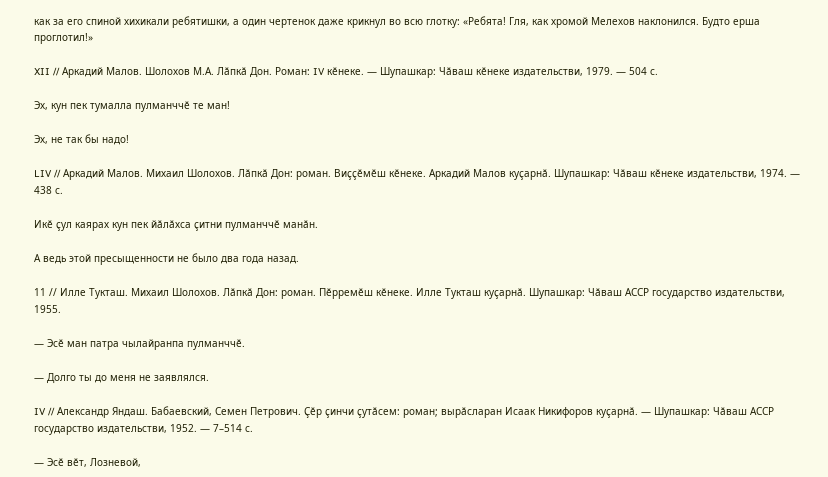как за его спиной хихикали ребятишки, а один чертенок даже крикнул во всю глотку: «Ребята! Гля, как хромой Мелехов наклонился. Будто ерша проглотил!»

XII // Аркадий Малов. Шолохов М.А. Лӑпкӑ Дон. Роман: IV кӗнеке. — Шупашкар: Чӑваш кӗнеке издательстви, 1979. — 504 с.

Эх, кун пек тумалла пулманччӗ те ман!

Эх, не так бы надо!

LIV // Аркадий Малов. Михаил Шолохов. Лӑпкӑ Дон: роман. Виҫҫӗмӗш кӗнеке. Аркадий Малов куҫарнӑ. Шупашкар: Чӑваш кӗнеке издательстви, 1974. — 438 с.

Икӗ ҫул каярах кун пек йӑлӑхса ҫитни пулманччӗ манӑн.

А ведь этой пресыщенности не было два года назад.

11 // Илле Тукташ. Михаил Шолохов. Лӑпкӑ Дон: роман. Пӗрремӗш кӗнеке. Илле Тукташ куҫарнӑ. Шупашкар: Чӑваш АССР государство издательстви, 1955.

— Эсӗ ман патра чылайранпа пулманччӗ.

— Долго ты до меня не заявлялся.

IV // Александр Яндаш. Бабаевский, Семен Петрович. Ҫӗр ҫинчи ҫутӑсем: роман; вырӑсларан Исаак Никифоров куҫарнӑ. — Шупашкар: Чӑваш АССР государство издательстви, 1952. — 7–514 с.

— Эсӗ вӗт, Лозневой,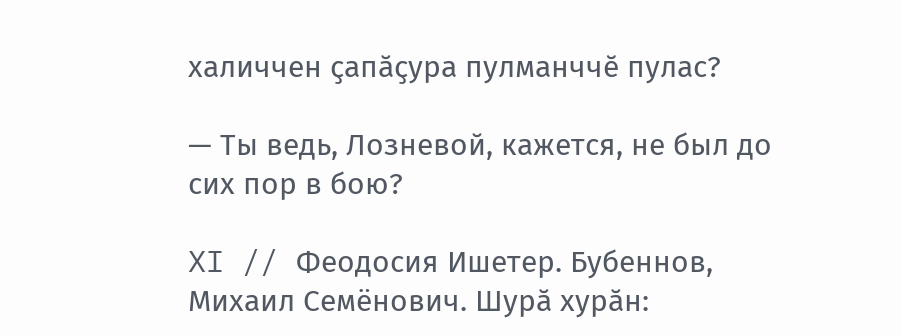халиччен ҫапӑҫура пулманччӗ пулас?

— Ты ведь, Лозневой, кажется, не был до сих пор в бою?

XI // Феодосия Ишетер. Бубеннов, Михаил Семёнович. Шурӑ хурӑн: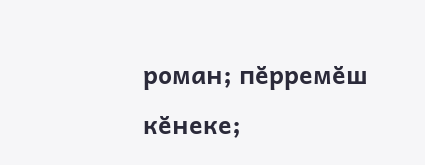роман; пӗрремӗш кӗнеке;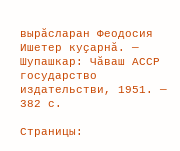вырӑсларан Феодосия Ишетер куҫарнӑ. — Шупашкар: Чӑваш АССР государство издательстви, 1951. — 382 с.

Страницы: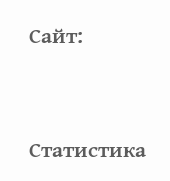Сайт:



Статистика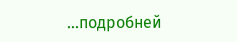...подробней